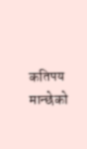कतिपय मान्छेको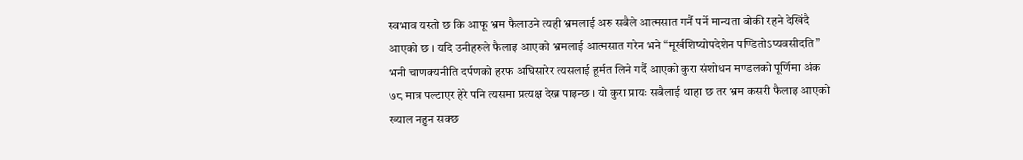स्वभाव यस्तो छ कि आफू भ्रम फैलाउने त्यही भ्रमलाई अरु सबैले आत्मसात गर्नै पर्ने मान्यता बोकी रहने देखिंदै आएको छ । यदि उनीहरुले फैलाइ आएको भ्रमलाई आत्मसात गरेन भने “मूर्खशिष्योपदेशेन पण्डितोऽप्यवसीदति” भनी चाणक्यनीति दर्पणको हरफ अघिसारेर त्यसलाई हूर्मत लिने गर्दै आएको कुरा संशोधन मण्डलको पूर्णिमा अंक ७८ मात्र पल्टाएर हेरे पनि त्यसमा प्रत्यक्ष देख्न पाइन्छ । यो कुरा प्रायः सबैलाई थाहा छ तर भ्रम कसरी फैलाइ आएको ख्याल नहुन सक्छ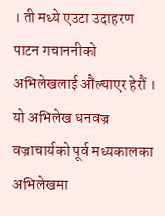। ती मध्ये एउटा उदाहरण पाटन गचाननीको अभिलेखलाई औंल्याएर हेरौं ।
यो अभिलेख धनवज्र वज्राचार्यको पूर्व मध्यकालका अभिलेखमा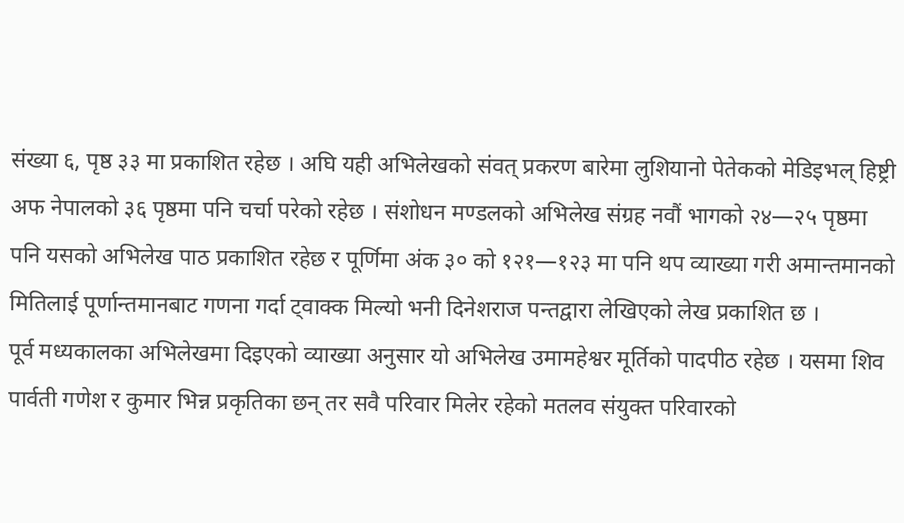संख्या ६, पृष्ठ ३३ मा प्रकाशित रहेछ । अघि यही अभिलेखको संवत् प्रकरण बारेमा लुशियानो पेतेकको मेडिइभल् हिष्ट्री अफ नेपालको ३६ पृष्ठमा पनि चर्चा परेको रहेछ । संशोधन मण्डलको अभिलेख संग्रह नवौं भागको २४—२५ पृष्ठमा पनि यसको अभिलेख पाठ प्रकाशित रहेछ र पूर्णिमा अंक ३० को १२१—१२३ मा पनि थप व्याख्या गरी अमान्तमानको मितिलाई पूर्णान्तमानबाट गणना गर्दा ट्वाक्क मिल्यो भनी दिनेशराज पन्तद्वारा लेखिएको लेख प्रकाशित छ ।
पूर्व मध्यकालका अभिलेखमा दिइएको व्याख्या अनुसार यो अभिलेख उमामहेश्वर मूर्तिको पादपीठ रहेछ । यसमा शिव पार्वती गणेश र कुमार भिन्न प्रकृतिका छन् तर सवै परिवार मिलेर रहेको मतलव संयुक्त परिवारको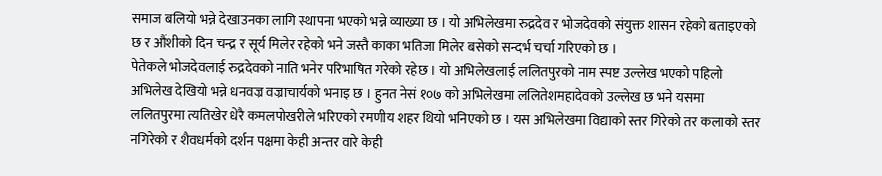समाज बलियो भन्ने देखाउनका लागि स्थापना भएको भन्ने व्याख्या छ । यो अभिलेखमा रुद्रदेव र भोजदेवको संयुक्त शासन रहेको बताइएको छ र औंशीको दिन चन्द्र र सूर्य मिलेर रहेको भने जस्तै काका भतिजा मिलेर बसेको सन्दर्भ चर्चा गरिएको छ ।
पेतेकले भोजदेवलाई रुद्रदेवको नाति भनेर परिभाषित गरेको रहेछ । यो अभिलेखलाई ललितपुरको नाम स्पष्ट उल्लेख भएको पहिलो अभिलेख देखियो भन्ने धनवज्र वज्राचार्यको भनाइ छ । हुनत नेसं १०७ को अभिलेखमा ललितेशमहादेवको उल्लेख छ भने यसमा ललितपुरमा त्यतिखेर धेरै कमलपोखरीले भरिएको रमणीय शहर थियो भनिएको छ । यस अभिलेखमा विद्याको स्तर गिरेको तर कलाको स्तर नगिरेको र शैवधर्मको दर्शन पक्षमा केही अन्तर वारे केही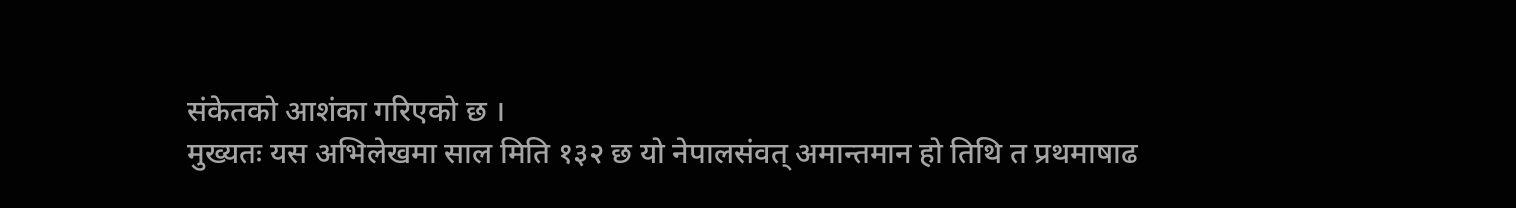संकेतको आशंका गरिएको छ ।
मुख्यतः यस अभिलेखमा साल मिति १३२ छ यो नेपालसंवत् अमान्तमान हो तिथि त प्रथमाषाढ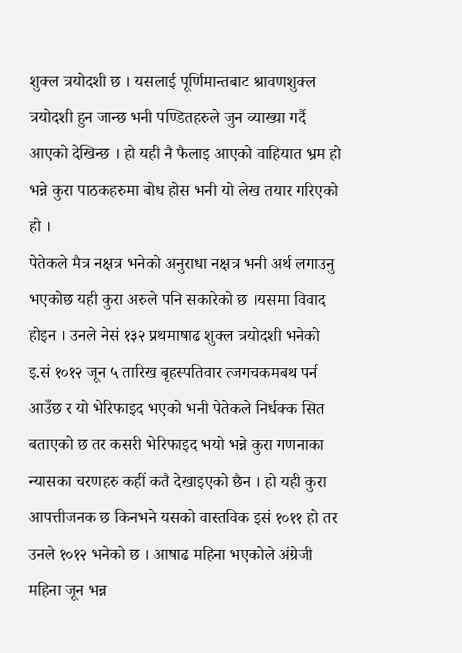शुक्ल त्रयोदशी छ । यसलाई पूर्णिमान्तबाट श्रावणशुक्ल त्रयोदशी हुन जान्छ भनी पण्डितहरुले जुन व्याख्या गर्दै आएको देखिन्छ । हो यही नै फैलाइ आएको वाहियात भ्रम हो भन्ने कुरा पाठकहरुमा बोध होस भनी यो लेख तयार गरिएको हो ।
पेतेकले मैत्र नक्षत्र भनेको अनुराधा नक्षत्र भनी अर्थ लगाउनु भएकोछ यही कुरा अरुले पनि सकारेको छ ।यसमा विवाद होइन । उनले नेसं १३२ प्रथमाषाढ शुक्ल त्रयोदशी भनेको इ.सं १०१२ जून ५ तारिख बृहस्पतिवार त्जगचकमबथ पर्न आउँछ र यो भेरिफाइद भएको भनी पेतेकले निर्धक्क सित बताएको छ तर कसरी भेरिफाइद भयो भन्ने कुरा गणनाका न्यासका चरणहरु कहीं कतै देखाइएको छैन । हो यही कुरा आपत्तीजनक छ किनभने यसको वास्तविक इसं १०११ हो तर उनले १०१२ भनेको छ । आषाढ महिना भएकोले अंग्रेजी महिना जून भन्न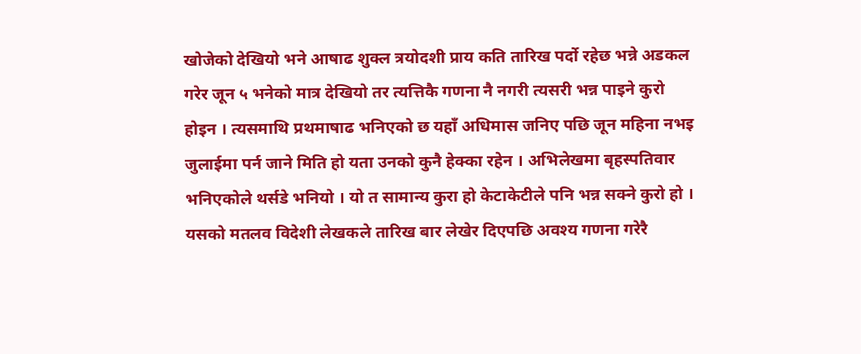खोजेको देखियो भने आषाढ शुक्ल त्रयोदशी प्राय कति तारिख पर्दो रहेछ भन्ने अडकल गरेर जून ५ भनेको मात्र देखियो तर त्यत्तिकै गणना नै नगरी त्यसरी भन्न पाइने कुरो होइन । त्यसमाथि प्रथमाषाढ भनिएको छ यहाँ अधिमास जनिए पछि जून महिना नभइ जुलाईमा पर्न जाने मिति हो यता उनको कुनै हेक्का रहेन । अभिलेखमा बृहस्पतिवार भनिएकोले थर्सडे भनियो । यो त सामान्य कुरा हो केटाकेटीले पनि भन्न सक्ने कुरो हो । यसको मतलव विदेशी लेखकले तारिख बार लेखेर दिएपछि अवश्य गणना गरेरै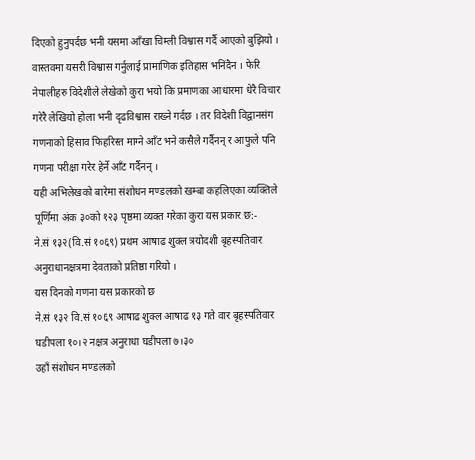दिएको हुनुपर्दछ भनी यसमा आँखा चिम्ली विश्वास गर्दै आएको बुझियो । वास्तवमा यसरी विश्वास गर्नुलाई प्रामाणिक इतिहास भनिंदैन । फेरि नेपालीहरु विदेशीले लेखेको कुरा भयो कि प्रमाणका आधारमा धेरै विचार गरेरै लेखियो होला भनी दृढविश्वास राख्ने गर्दछ । तर विदेशी विद्वानसंग गणनाको हिसाव फिहरिस्त माग्ने आँट भने कसैले गर्दैनन् र आफुले पनि गणना परीक्षा गरेर हेर्ने आँट गर्दैनन् ।
यही अभिलेखको बारेमा संशोधन मण्डलको खम्बा कहलिएका व्यक्तिले पूर्णिमा अंक ३०को १२३ पृष्ठमा व्यक्त गरेका कुरा यस प्रकार छ:-
ने.सं १३२(वि.सं १०६९) प्रथम आषाढ शुक्ल त्रयोदशी बृहस्पतिवार अनुराधानक्षत्रमा देवताको प्रतिष्ठा गरियो ।
यस दिनको गणना यस प्रकारको छ
ने.सं १३२ वि.सं १०६९ आषाढ शुक्ल आषाढ १३ गते वार बृहस्पतिवार घडीपला १०।२ नक्षत्र अनुराधा घडीपला ७।३०
उहाँ संशोधन मण्डलको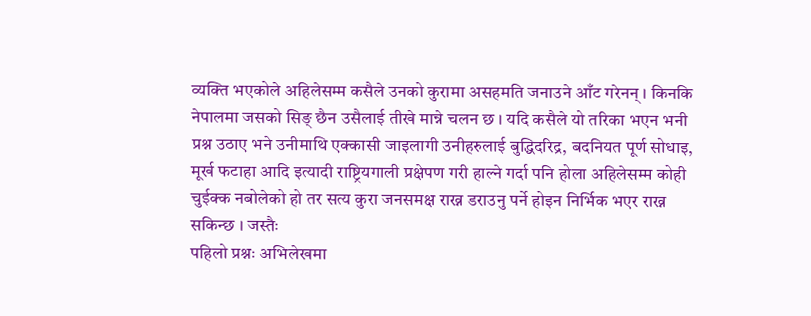व्यक्ति भएकोले अहिलेसम्म कसैले उनको कुरामा असहमति जनाउने आँट गरेनन् । किनकि नेपालमा जसको सिङ् छैन उसैलाई तीखे मान्ने चलन छ । यदि कसैले यो तरिका भएन भनी प्रश्न उठाए भने उनीमाथि एक्कासी जाइलागी उनीहरुलाई बुद्धिदरिद्र, बदनियत पूर्ण सोधाइ, मूर्ख फटाहा आदि इत्यादी राष्ट्रियगाली प्रक्षेपण गरी हाल्ने गर्दा पनि होला अहिलेसम्म कोही चुईक्क नबोलेको हो तर सत्य कुरा जनसमक्ष राख्न डराउनु पर्ने होइन निर्भिक भएर राख्न सकिन्छ । जस्तैः
पहिलो प्रश्नः अभिलेखमा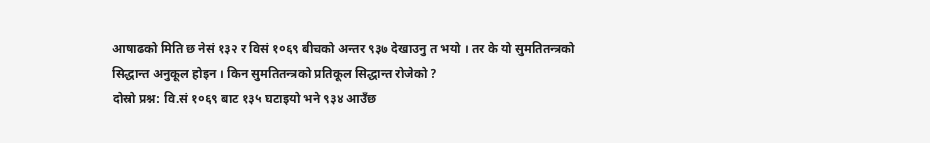आषाढको मिति छ नेसं १३२ र विसं १०६९ बीचको अन्तर ९३७ देखाउनु त भयो । तर के यो सुमतितन्त्रको सिद्धान्त अनुकूल होइन । किन सुमतितन्त्रको प्रतिकूल सिद्धान्त रोजेको ?
दोस्रो प्रश्न: वि.सं १०६९ बाट १३५ घटाइयो भने ९३४ आउँछ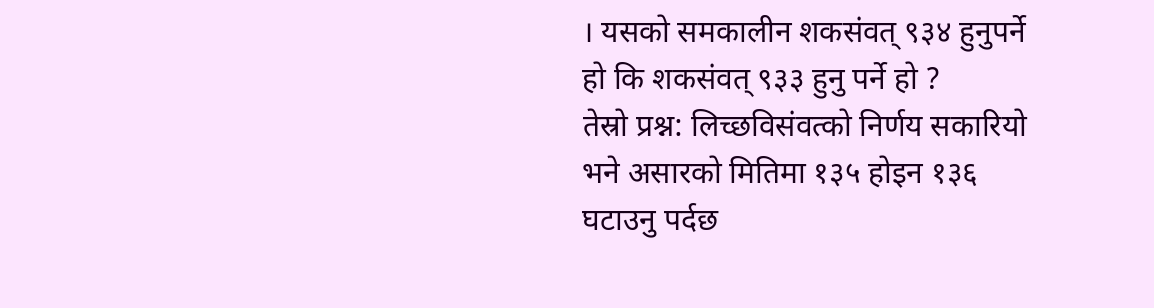। यसको समकालीन शकसंवत् ९३४ हुनुपर्ने हो कि शकसंवत् ९३३ हुनु पर्ने हो ?
तेस्रो प्रश्न: लिच्छविसंवत्को निर्णय सकारियो भने असारको मितिमा १३५ होइन १३६ घटाउनु पर्दछ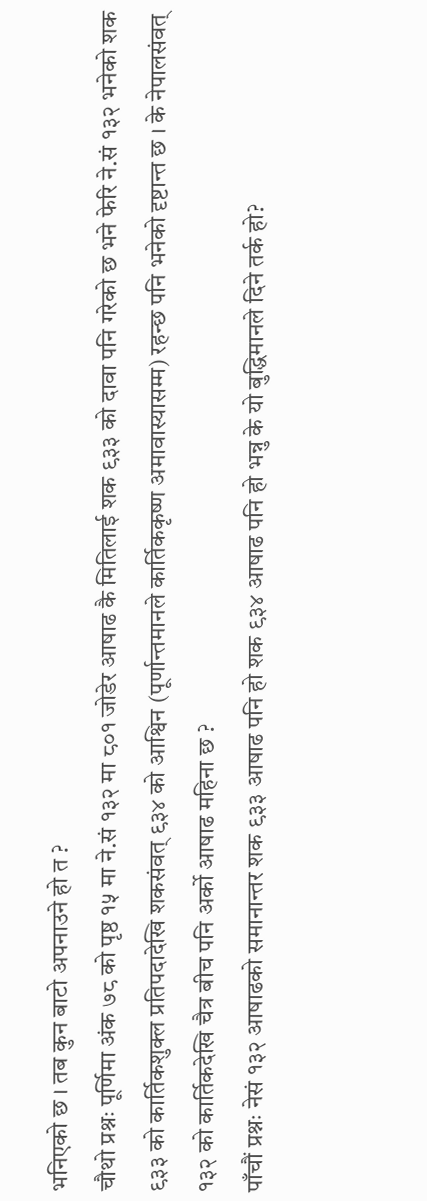भनिएको छ । तब कुन बाटो अपनाउने हो त ?
चौथो प्रश्नः पूर्णिमा अंक ७८ को पृष्ठ १५ मा ने.सं १३२ मा ८०१ जोडेर आषाढ कै मितिलाई शक ९३३ को दावा पनि गरेको छ भने फेरि ने.सं १३२ भनेको शक ९३३ को कार्तिकशुक्ल प्रतिपदादेखि शकसंवत् ९३४ को आश्विन (पूर्णान्तमानले कार्तिककृष्ण अमावास्यासम्म) रहन्छ पनि भनेको दृष्टान्त छ । के नेपालसंवत् १३२ को कार्तिकदेखि चैत्र बीच पनि अर्को आषाढ महिना छ ?
पाँचौं प्रश्नः नेसं १३२ आषाढको समानान्तर शक ९३३ आषाढ पनि हो शक ९३४ आषाढ पनि हो भन्नु के यो बुद्धिमानले दिने तर्क हो?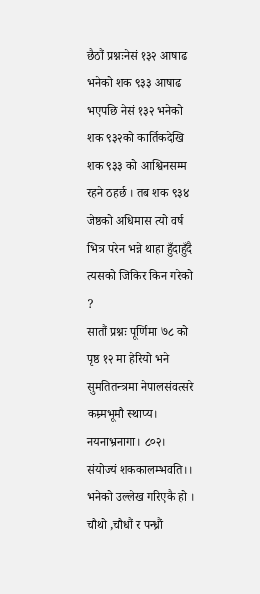छैठौं प्रश्नःनेसं १३२ आषाढ भनेको शक ९३३ आषाढ भएपछि नेसं १३२ भनेको शक ९३२को कार्तिकदेखि शक ९३३ को आश्विनसम्म रहने ठहर्छ । तब शक ९३४ जेष्ठको अधिमास त्यो वर्ष भित्र परेन भन्ने थाहा हुँदाहुँदै त्यसको जिकिर किन गरेको ?
सातौं प्रश्नः पूर्णिमा ७८ को पृष्ठ १२ मा हेरियो भने सुमतितन्त्रमा नेपालसंवत्सरे कम्र्मभूमौ स्थाप्य। नयनाभ्रनागा। ८०२। संयोज्यं शककालम्भवति।। भनेको उल्लेख गरिएकै हो । चौथो ,चौधौं र पन्ध्रौं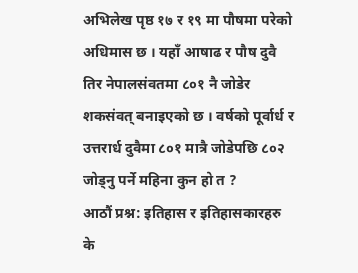अभिलेख पृष्ठ १७ र १९ मा पौषमा परेको अधिमास छ । यहाँ आषाढ र पौष दुवै तिर नेपालसंवतमा ८०१ नै जोडेर शकसंवत् बनाइएको छ । वर्षको पूर्वार्ध र उत्तरार्ध दुवैमा ८०१ मात्रै जोडेपछि ८०२ जोड्नु पर्ने महिना कुन हो त ?
आठौं प्रश्न: इतिहास र इतिहासकारहरु के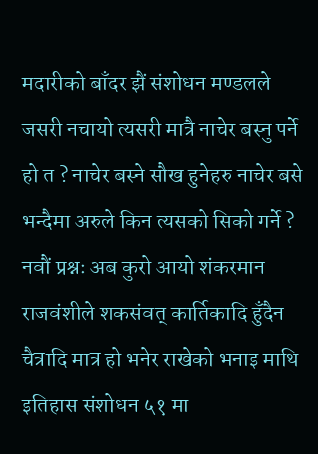मदारीको बाँदर झैं संशोधन मण्डलले जसरी नचायो त्यसरी मात्रै नाचेर बस्नु पर्ने हो त ? नाचेर बस्ने सौख हुनेहरु नाचेर बसे भन्दैमा अरुले किन त्यसको सिको गर्ने ?
नवौं प्रश्नः अब कुरो आयो शंकरमान राजवंशीले शकसंवत् कार्तिकादि हुँदैन चैत्रादि मात्र हो भनेर राखेको भनाइ माथि इतिहास संशोधन ५१ मा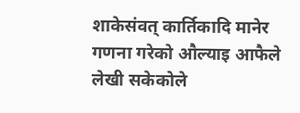शाकेसंवत् कार्तिकादि मानेर गणना गरेको औल्याइ आफैले लेखी सकेकोले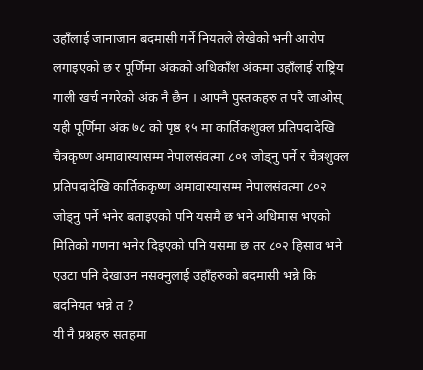उहाँलाई जानाजान बदमासी गर्ने नियतले लेखेको भनी आरोप लगाइएको छ र पूर्णिमा अंकको अधिकाँश अंकमा उहाँलाई राष्ट्रिय गाली खर्च नगरेको अंक नै छैन । आफ्नै पुस्तकहरु त परै जाओस् यही पूर्णिमा अंक ७८ को पृष्ठ १५ मा कार्तिकशुक्ल प्रतिपदादेखि चैत्रकृष्ण अमावास्यासम्म नेपालसंवत्मा ८०१ जोड्नु पर्ने र चैत्रशुक्ल प्रतिपदादेखि कार्तिककृष्ण अमावास्यासम्म नेपालसंवत्मा ८०२ जोड्नु पर्ने भनेर बताइएको पनि यसमै छ भने अधिमास भएको मितिको गणना भनेर दिइएको पनि यसमा छ तर ८०२ हिसाव भने एउटा पनि देखाउन नसक्नुलाई उहाँहरुको बदमासी भन्ने कि बदनियत भन्ने त ?
यी नै प्रश्नहरु सतहमा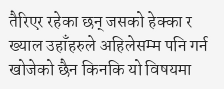तैरिएर रहेका छन् जसको हेक्का र ख्याल उहाँहरुले अहिलेसम्म पनि गर्न खोजेको छैन किनकि यो विषयमा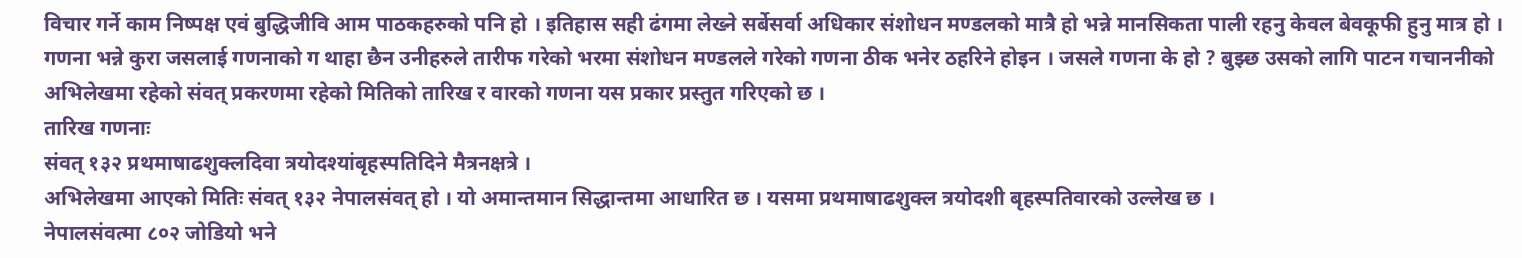विचार गर्ने काम निष्पक्ष एवं बुद्धिजीवि आम पाठकहरुको पनि हो । इतिहास सही ढंगमा लेख्ने सर्बेसर्वा अधिकार संशोधन मण्डलको मात्रै हो भन्ने मानसिकता पाली रहनु केवल बेवकूफी हुनु मात्र हो ।
गणना भन्ने कुरा जसलाई गणनाको ग थाहा छैन उनीहरुले तारीफ गरेको भरमा संशोधन मण्डलले गरेको गणना ठीक भनेर ठहरिने होइन । जसले गणना के हो ? बुझ्छ उसको लागि पाटन गचाननीको अभिलेखमा रहेको संवत् प्रकरणमा रहेको मितिको तारिख र वारको गणना यस प्रकार प्रस्तुत गरिएको छ ।
तारिख गणनाः
संवत् १३२ प्रथमाषाढशुक्लदिवा त्रयोदश्यांबृहस्पतिदिने मैत्रनक्षत्रे ।
अभिलेखमा आएको मितिः संवत् १३२ नेपालसंवत् हो । यो अमान्तमान सिद्धान्तमा आधारित छ । यसमा प्रथमाषाढशुक्ल त्रयोदशी बृहस्पतिवारको उल्लेख छ ।
नेपालसंवत्मा ८०२ जोडियो भने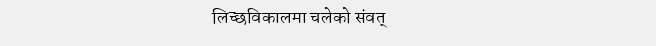लिच्छविकालमा चलेको संवत्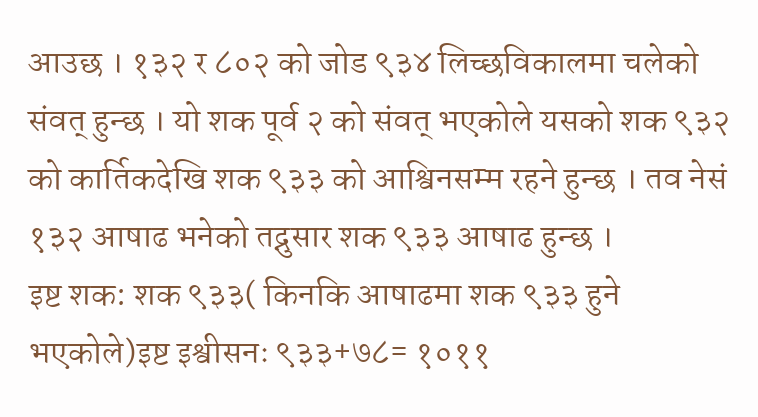आउछ । १३२ र ८०२ को जोड ९३४ लिच्छविकालमा चलेको संवत् हुन्छ । यो शक पूर्व २ को संवत् भएकोले यसको शक ९३२ को कार्तिकदेखि शक ९३३ को आश्विनसम्म रहने हुन्छ । तव नेसं १३२ आषाढ भनेको तद्नुसार शक ९३३ आषाढ हुन्छ ।
इष्ट शक: शक ९३३( किनकि आषाढमा शक ९३३ हुने भएकोले)इष्ट इश्वीसनः ९३३+७८= १०११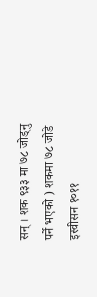सन् । शक ९३३ मा ७८ जोड्नु पर्ने भएको ) शकमा ७८ जोडे इस्वीसन १०११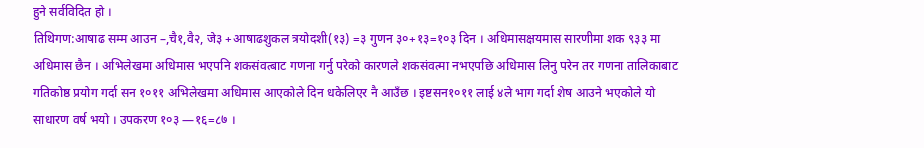हुने सर्वविदित हो ।
तिथिगण:आषाढ सम्म आउन –,चै१,वै२, जे३ +आषाढशुकल त्रयोदशी(१३) =३ गुणन ३०+१३=१०३ दिन । अधिमासक्षयमास सारणीमा शक ९३३ मा अधिमास छैन । अभिलेखमा अधिमास भएपनि शकसंवत्बाट गणना गर्नु परेको कारणले शकसंवत्मा नभएपछि अधिमास लिनु परेन तर गणना तालिकाबाट गतिकोष्ठ प्रयोग गर्दा सन १०११ अभिलेखमा अधिमास आएकोले दिन धकेलिएर नै आउँछ । इष्टसन१०११ लाई ४ले भाग गर्दा शेष आउने भएकोले यो साधारण वर्ष भयो । उपकरण १०३ —१६=८७ ।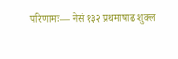परिणामः— नेसं १३२ प्रथमाषाढ शुक्ल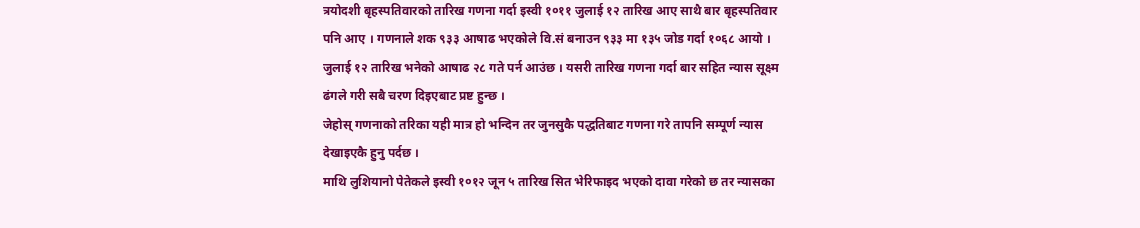त्रयोदशी बृहस्पतिवारको तारिख गणना गर्दा इस्वी १०११ जुलाई १२ तारिख आए साथै बार बृहस्पतिवार पनि आए । गणनाले शक ९३३ आषाढ भएकोले वि.सं बनाउन ९३३ मा १३५ जोड गर्दा १०६८ आयो । जुलाई १२ तारिख भनेको आषाढ २८ गते पर्न आउंछ । यसरी तारिख गणना गर्दा बार सहित न्यास सूक्ष्म ढंगले गरी सबै चरण दिइएबाट प्रष्ट हुन्छ ।
जेहोस् गणनाको तरिका यही मात्र हो भन्दिन तर जुनसुकै पद्धतिबाट गणना गरे तापनि सम्पूर्ण न्यास देखाइएकै हुनु पर्दछ ।
माथि लुशियानो पेतेकले इस्वी १०१२ जून ५ तारिख सित भेरिफाइद भएको दावा गरेको छ तर न्यासका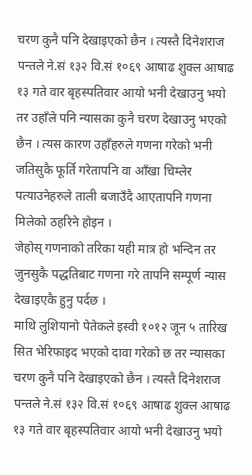चरण कुनै पनि देखाइएको छैन । त्यस्तै दिनेशराज पन्तले ने.सं १३२ वि.सं १०६९ आषाढ शुक्ल आषाढ १३ गते वार बृहस्पतिवार आयो भनी देखाउनु भयो तर उहाँले पनि न्यासका कुनै चरण देखाउनु भएको छैन । त्यस कारण उहाँहरुले गणना गरेको भनी जतिसुकै फूर्ति गरेतापनि वा आँखा चिम्लेर पत्याउनेहरुले ताली बजाउँदै आएतापनि गणना मिलेको ठहरिने होइन ।
जेहोस् गणनाको तरिका यही मात्र हो भन्दिन तर जुनसुकै पद्धतिबाट गणना गरे तापनि सम्पूर्ण न्यास देखाइएकै हुनु पर्दछ ।
माथि लुशियानो पेतेकले इस्वी १०१२ जून ५ तारिख सित भेरिफाइद भएको दावा गरेको छ तर न्यासका चरण कुनै पनि देखाइएको छैन । त्यस्तै दिनेशराज पन्तले ने.सं १३२ वि.सं १०६९ आषाढ शुक्ल आषाढ १३ गते वार बृहस्पतिवार आयो भनी देखाउनु भयो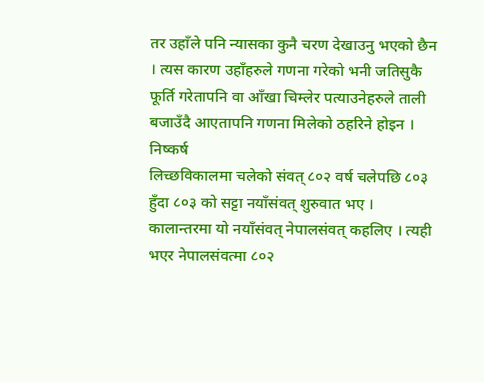तर उहाँले पनि न्यासका कुनै चरण देखाउनु भएको छैन । त्यस कारण उहाँहरुले गणना गरेको भनी जतिसुकै फूर्ति गरेतापनि वा आँखा चिम्लेर पत्याउनेहरुले ताली बजाउँदै आएतापनि गणना मिलेको ठहरिने होइन ।
निष्कर्ष
लिच्छविकालमा चलेको संवत् ८०२ वर्ष चलेपछि ८०३ हुँदा ८०३ को सट्टा नयाँसंवत् शुरुवात भए । कालान्तरमा यो नयाँसंवत् नेपालसंवत् कहलिए । त्यही भएर नेपालसंवत्मा ८०२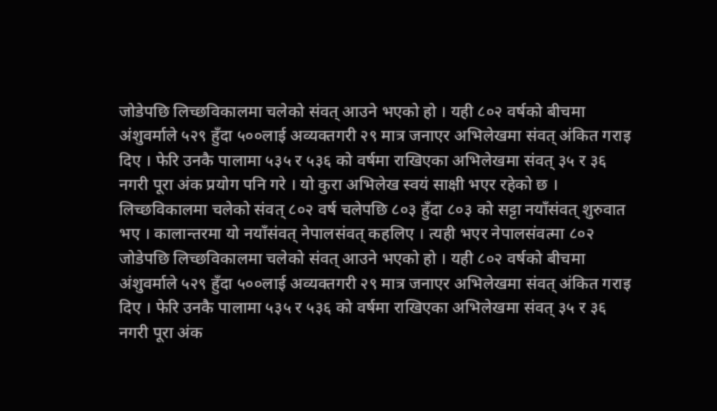जोडेपछि लिच्छविकालमा चलेको संवत् आउने भएको हो । यही ८०२ वर्षको बीचमा अंशुवर्माले ५२९ हुँदा ५००लाई अव्यक्तगरी २९ मात्र जनाएर अभिलेखमा संवत् अंकित गराइ दिए । फेरि उनकै पालामा ५३५ र ५३६ को वर्षमा राखिएका अभिलेखमा संवत् ३५ र ३६ नगरी पूरा अंक प्रयोग पनि गरे । यो कुरा अभिलेख स्वयं साक्षी भएर रहेको छ ।
लिच्छविकालमा चलेको संवत् ८०२ वर्ष चलेपछि ८०३ हुँदा ८०३ को सट्टा नयाँसंवत् शुरुवात भए । कालान्तरमा यो नयाँसंवत् नेपालसंवत् कहलिए । त्यही भएर नेपालसंवत्मा ८०२ जोडेपछि लिच्छविकालमा चलेको संवत् आउने भएको हो । यही ८०२ वर्षको बीचमा अंशुवर्माले ५२९ हुँदा ५००लाई अव्यक्तगरी २९ मात्र जनाएर अभिलेखमा संवत् अंकित गराइ दिए । फेरि उनकै पालामा ५३५ र ५३६ को वर्षमा राखिएका अभिलेखमा संवत् ३५ र ३६ नगरी पूरा अंक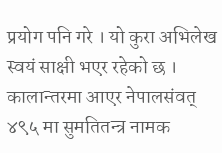प्रयोग पनि गरे । यो कुरा अभिलेख स्वयं साक्षी भएर रहेको छ ।
कालान्तरमा आएर नेपालसंवत् ४९५ मा सुमतितन्त्र नामक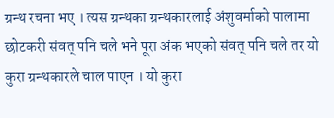ग्रन्थ रचना भए । त्यस ग्रन्थका ग्रन्थकारलाई अंशुवर्माको पालामा छोटकरी संवत् पनि चले भने पूरा अंक भएको संवत् पनि चले तर यो कुरा ग्रन्थकारले चाल पाएन । यो कुरा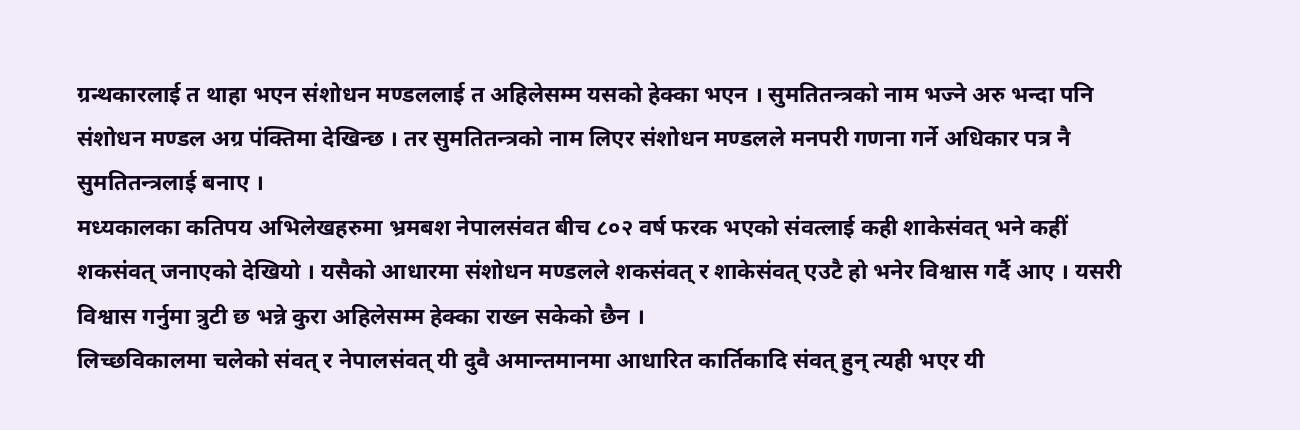ग्रन्थकारलाई त थाहा भएन संशोधन मण्डललाई त अहिलेसम्म यसको हेक्का भएन । सुमतितन्त्रको नाम भज्ने अरु भन्दा पनि संशोधन मण्डल अग्र पंक्तिमा देखिन्छ । तर सुमतितन्त्रको नाम लिएर संशोधन मण्डलले मनपरी गणना गर्ने अधिकार पत्र नै सुमतितन्त्रलाई बनाए ।
मध्यकालका कतिपय अभिलेखहरुमा भ्रमबश नेपालसंवत बीच ८०२ वर्ष फरक भएको संवत्लाई कही शाकेसंवत् भने कहीं शकसंवत् जनाएको देखियो । यसैको आधारमा संशोधन मण्डलले शकसंवत् र शाकेसंवत् एउटै हो भनेर विश्वास गर्दै आए । यसरी विश्वास गर्नुमा त्रुटी छ भन्ने कुरा अहिलेसम्म हेक्का राख्न सकेको छैन ।
लिच्छविकालमा चलेको संवत् र नेपालसंवत् यी दुवै अमान्तमानमा आधारित कार्तिकादि संवत् हुन् त्यही भएर यी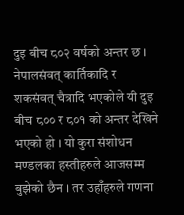दुइ बीच ८०२ वर्षको अन्तर छ । नेपालसंवत् कार्तिकादि र शकसंवत् चैत्रादि भएकोले यी दुइ बीच ८०० र ८०१ को अन्तर देखिने भएको हो । यो कुरा संशोधन मण्डलका हस्तीहरुले आजसम्म बुझेको छैन । तर उहाँहरुले गणना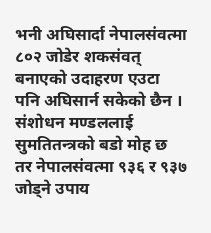भनी अघिसार्दा नेपालसंवत्मा ८०२ जोडेर शकसंवत् बनाएको उदाहरण एउटा पनि अघिसार्न सकेको छैन । संशोधन मण्डललाई सुमतितन्त्रको बडो मोह छ तर नेपालसंवत्मा ९३६ र ९३७ जोड्ने उपाय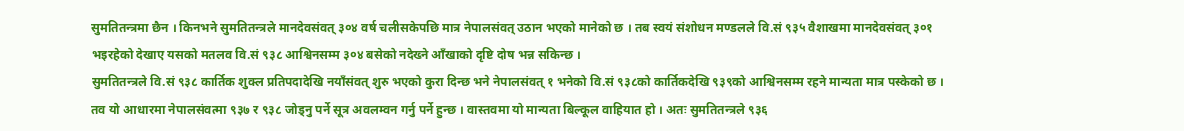सुमतितन्त्रमा छैन । किनभने सुमतितन्त्रले मानदेवसंवत् ३०४ वर्ष चलीसकेपछि मात्र नेपालसंवत् उठान भएको मानेको छ । तब स्वयं संशोधन मण्डलले वि.सं ९३५ वैशाखमा मानदेवसंवत् ३०१ भइरहेको देखाए यसको मतलव वि.सं ९३८ आश्विनसम्म ३०४ बसेको नदेख्ने आँखाको दृष्टि दोष भन्न सकिन्छ ।
सुमतितन्त्रले वि.सं ९३८ कार्तिक शुक्ल प्रतिपदादेखि नयाँसंवत् शुरु भएको कुरा दिन्छ भने नेपालसंवत् १ भनेको वि.सं ९३८को कार्तिकदेखि ९३९को आश्विनसम्म रहने मान्यता मात्र पस्केको छ । तव यो आधारमा नेपालसंवत्मा ९३७ र ९३८ जोड्नु पर्ने सूत्र अवलम्वन गर्नु पर्ने हुन्छ । वास्तवमा यो मान्यता बिल्कूल वाहियात हो । अतः सुमतितन्त्रले ९३६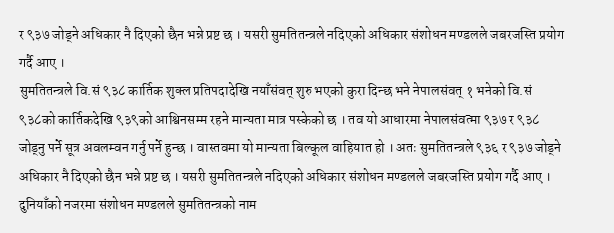र ९३७ जोड्ने अधिकार नै दिएको छैन भन्ने प्रष्ट छ । यसरी सुमतितन्त्रले नदिएको अधिकार संशोधन मण्डलले जबरजस्ति प्रयोग गर्दै आए ।
सुमतितन्त्रले वि.सं ९३८ कार्तिक शुक्ल प्रतिपदादेखि नयाँसंवत् शुरु भएको कुरा दिन्छ भने नेपालसंवत् १ भनेको वि.सं ९३८को कार्तिकदेखि ९३९को आश्विनसम्म रहने मान्यता मात्र पस्केको छ । तव यो आधारमा नेपालसंवत्मा ९३७ र ९३८ जोड्नु पर्ने सूत्र अवलम्वन गर्नु पर्ने हुन्छ । वास्तवमा यो मान्यता बिल्कूल वाहियात हो । अतः सुमतितन्त्रले ९३६ र ९३७ जोड्ने अधिकार नै दिएको छैन भन्ने प्रष्ट छ । यसरी सुमतितन्त्रले नदिएको अधिकार संशोधन मण्डलले जबरजस्ति प्रयोग गर्दै आए ।
दुनियाँको नजरमा संशोधन मण्डलले सुमतितन्त्रको नाम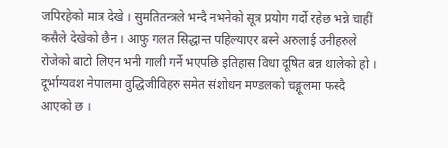जपिरहेको मात्र देखे । सुमतितन्त्रले भन्दै नभनेको सूत्र प्रयोग गर्दो रहेछ भन्ने चाहीं कसैले देखेको छैन । आफु गलत सिद्धान्त पहिल्याएर बस्ने अरुलाई उनीहरुले रोजेको बाटो लिएन भनी गाली गर्ने भएपछि इतिहास विधा दूषित बन्न थालेको हो । दूर्भाग्यवश नेपालमा वुद्धिजीविहरु समेत संशोधन मण्डलको चङ्गूलमा फस्दै आएको छ ।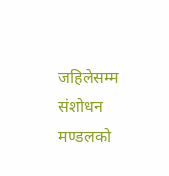जहिलेसम्म संशोधन मण्डलको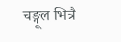चङ्गूल भित्रै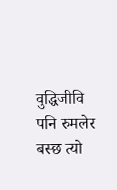वुद्धिजीवि पनि रुमलेर बस्छ त्यो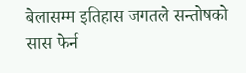बेलासम्म इतिहास जगतले सन्तोषको सास फेर्न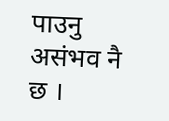पाउनु असंभव नै छ ।